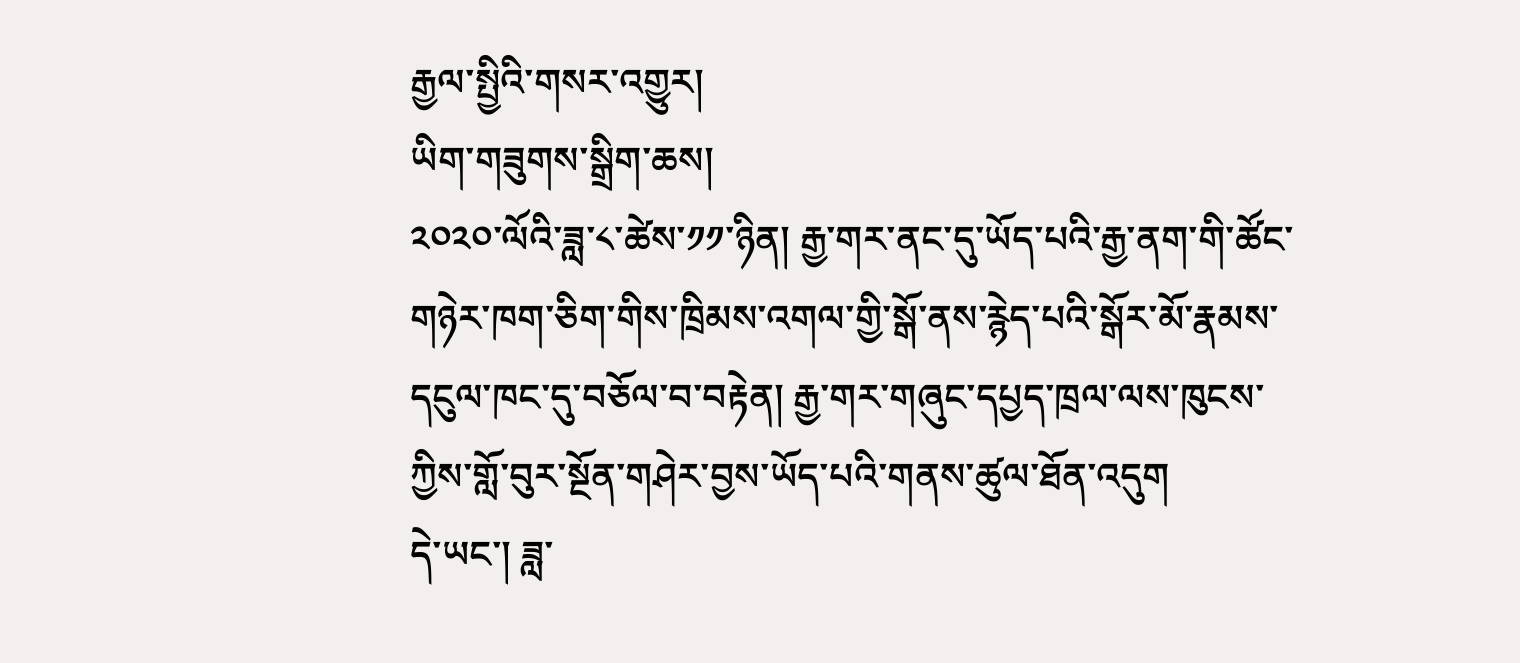རྒྱལ་སྤྱིའི་གསར་འགྱུར།
ཡིག་གཟུགས་སྒྲིག་ཆས།
༢༠༢༠་ལོའི་ཟླ་༨་ཚེས་༡༡་ཉིན། རྒྱ་གར་ནང་དུ་ཡོད་པའི་རྒྱ་ནག་གི་ཚོང་གཉེར་ཁག་ཅིག་གིས་ཁྲིམས་འགལ་གྱི་སྒོ་ནས་རྙེད་པའི་སྒོར་མོ་རྣམས་དངུལ་ཁང་དུ་བཅོལ་བ་བརྟེན། རྒྱ་གར་གཞུང་དཔྱད་ཁྲལ་ལས་ཁུངས་ཀྱིས་གློ་བུར་སྔོན་གཤེར་བྱས་ཡོད་པའི་གནས་ཚུལ་ཐོན་འདུག
དེ་ཡང་། ཟླ་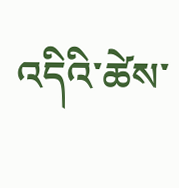འདིའི་ཚེས་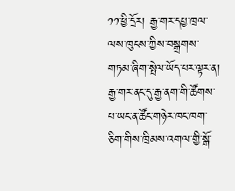༡༡་ཕྱི་དྲོར། རྒྱ་གར་དཔྱ་ཁྲལ་ལས་ཁུངས་ཀྱིས་བསྒྲགས་གཏམ་ཞིག་སྤེལ་ཡོད་པར་ལྟར་ན། རྒྱ་གར་ནང་དུ་རྒྱ་ནག་གི་ཚོགས་པ་ཡང་ན་ཚོང་གཉེར་ཁང་ཁག་ཅིག་གིས་ཁྲིམས་འགལ་གྱི་སྒོ་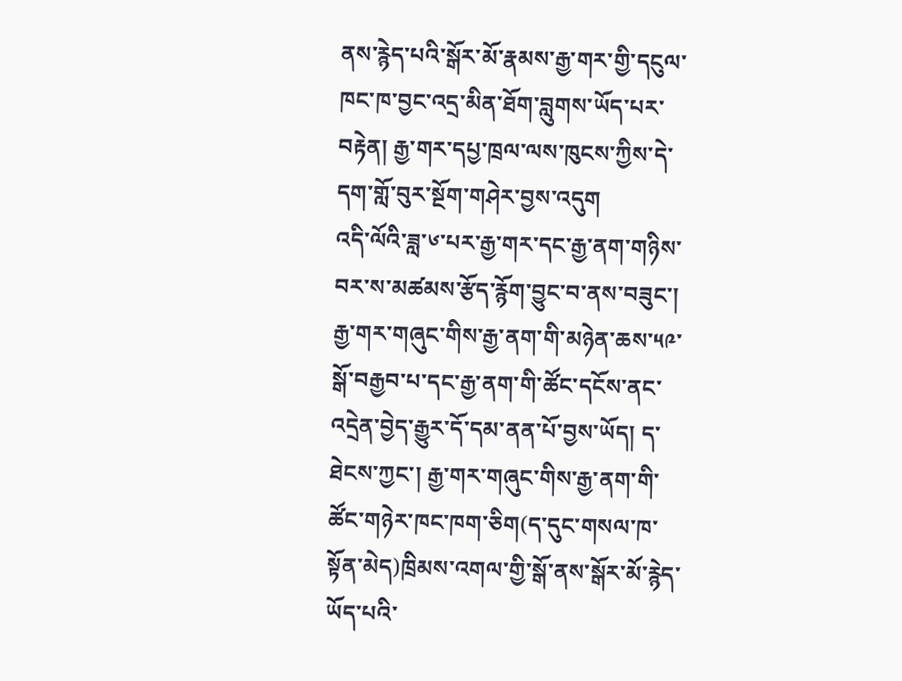ནས་རྙེད་པའི་སྒོར་མོ་རྣམས་རྒྱ་གར་གྱི་དངུལ་ཁང་ཁ་བྱང་འདྲ་མིན་ཐོག་བླུགས་ཡོད་པར་བརྟེན། རྒྱ་གར་དཔྱ་ཁྲལ་ལས་ཁུངས་ཀྱིས་དེ་དག་གློ་བུར་སྔོག་གཤེར་བྱས་འདུག
འདི་ལོའི་ཟླ་༦་པར་རྒྱ་གར་དང་རྒྱ་ནག་གཉིས་བར་ས་མཚམས་རྩོད་རྙོག་བྱུང་བ་ནས་བཟུང་། རྒྱ་གར་གཞུང་གིས་རྒྱ་ནག་གི་མཉེན་ཆས་༥༩་སྒོ་བརྒྱབ་པ་དང་རྒྱ་ནག་གི་ཚོང་དངོས་ནང་འདྲེན་བྱེད་རྒྱུར་དོ་དམ་ནན་པོ་བྱས་ཡོད། ད་ཐེངས་ཀྱང་། རྒྱ་གར་གཞུང་གིས་རྒྱ་ནག་གི་ཚོང་གཉེར་ཁང་ཁག་ཅིག(ད་དུང་གསལ་ཁ་སྟོན་མེད)ཁྲིམས་འགལ་གྱི་སྒོ་ནས་སྒོར་མོ་རྙེད་ཡོད་པའི་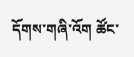དོགས་གཞི་འོག ཚོང་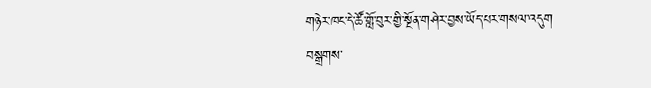གཉེར་ཁང་དེ་ཚོ་གློ་བུར་གྱི་སྔོན་གཤེར་བྱས་ཡོད་པར་གསལ་འདུག
བསྒྲགས་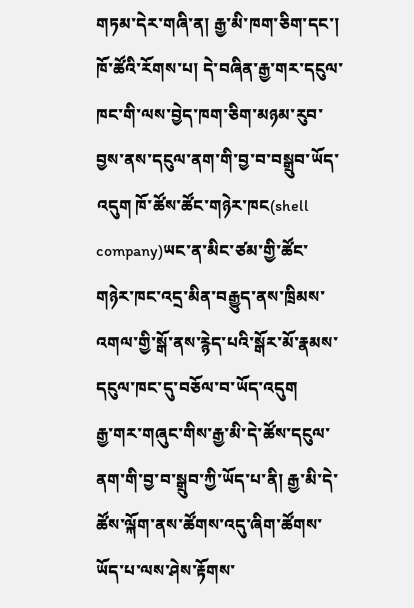གཏམ་དེར་གཞི་ན། རྒྱ་མི་ཁག་ཅིག་དང་། ཁོ་ཚོའི་རོགས་པ། དེ་བཞིན་རྒྱ་གར་དངུལ་ཁང་གི་ལས་བྱེད་ཁག་ཅིག་མཉམ་རུབ་བྱས་ནས་དངུལ་ནག་གི་བྱ་བ་བསྒྲུབ་ཡོད་འདུག ཁོ་ཚོས་ཚོང་གཉེར་ཁང(shell company)ཡང་ན་མིང་ཙམ་གྱི་ཚོང་གཉེར་ཁང་འདྲ་མིན་བརྒྱུད་ནས་ཁྲིམས་འགལ་གྱི་སྒོ་ནས་རྙེད་པའི་སྒོར་མོ་རྣམས་དངུལ་ཁང་དུ་བཅོལ་བ་ཡོད་འདུག
རྒྱ་གར་གཞུང་གིས་རྒྱ་མི་དེ་ཚོས་དངུལ་ནག་གི་བྱ་བ་སྒྲུབ་ཀྱི་ཡོད་པ་ནི། རྒྱ་མི་དེ་ཚོས་ལྐོག་ནས་ཚོགས་འདུ་ཞིག་ཚོགས་ཡོད་པ་ལས་ཤེས་རྟོགས་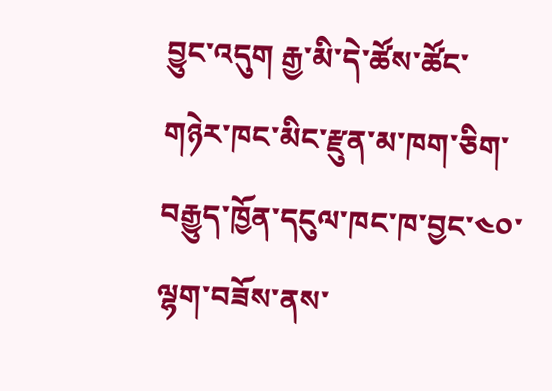བྱུང་འདུག རྒྱ་མི་དེ་ཚོས་ཚོང་གཉེར་ཁང་མིང་རྫུན་མ་ཁག་ཅིག་བརྒྱུད་ཁྱོན་དངུལ་ཁང་ཁ་བྱང་༤༠་ལྷག་བཟོས་ནས་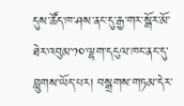དུས་ཚོད་ཁ་ཤས་ནང་དུ་རྒྱ་གར་སྒོར་མོ་ཐེར་འབུམ་༡༠་ལྷག་དངུལ་ཁང་ནང་དུ་བླུགས་ཡོད་པར། བསྒྲགས་གཏམ་དེར་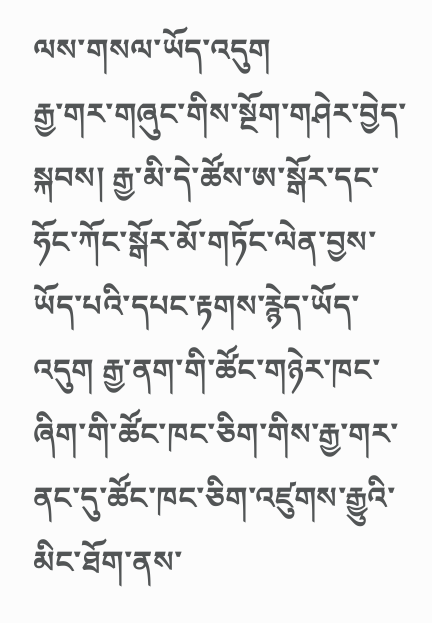ལས་གསལ་ཡོད་འདུག
རྒྱ་གར་གཞུང་གིས་སྔོག་གཤེར་བྱེད་སྐབས། རྒྱ་མི་དེ་ཚོས་ཨ་སྒོར་དང་ཧོང་ཀོང་སྒོར་མོ་གཏོང་ལེན་བྱས་ཡོད་པའི་དཔང་རྟགས་རྙེད་ཡོད་འདུག རྒྱ་ནག་གི་ཚོང་གཉེར་ཁང་ཞིག་གི་ཚོང་ཁང་ཅིག་གིས་རྒྱ་གར་ནང་དུ་ཚོང་ཁང་ཅིག་འཛུགས་རྒྱུའི་མིང་ཐོག་ནས་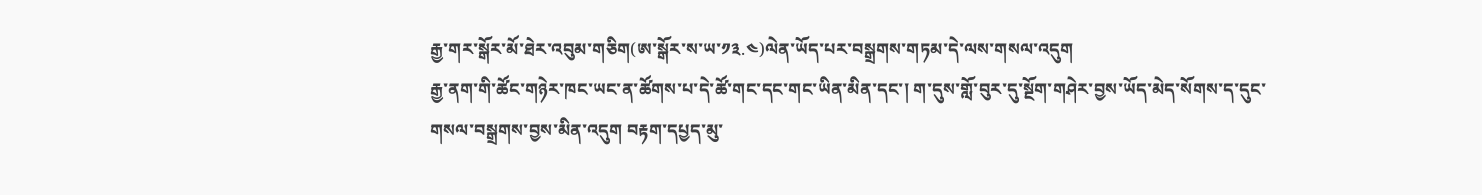རྒྱ་གར་སྒོར་མོ་ཐེར་འབུམ་གཅིག(ཨ་སྒོར་ས་ཡ་༡༣.༤)ལེན་ཡོད་པར་བསྒྲགས་གཏམ་དེ་ལས་གསལ་འདུག
རྒྱ་ནག་གི་ཚོང་གཉེར་ཁང་ཡང་ན་ཚོགས་པ་དེ་ཚོ་གང་དང་གང་ཡིན་མིན་དང་། ག་དུས་གློ་བུར་དུ་སྔོག་གཤེར་བྱས་ཡོད་མེད་སོགས་ད་དུང་གསལ་བསྒྲགས་བྱས་མིན་འདུག བརྟག་དཔྱད་མུ་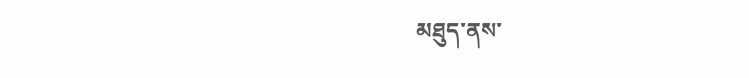མཐུད་ནས་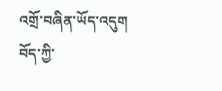འགྲོ་བཞིན་ཡོད་འདུག
བོད་ཀྱི་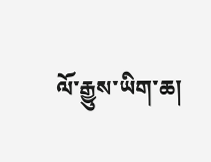ལོ་རྒྱུས་ཡིག་ཆ།